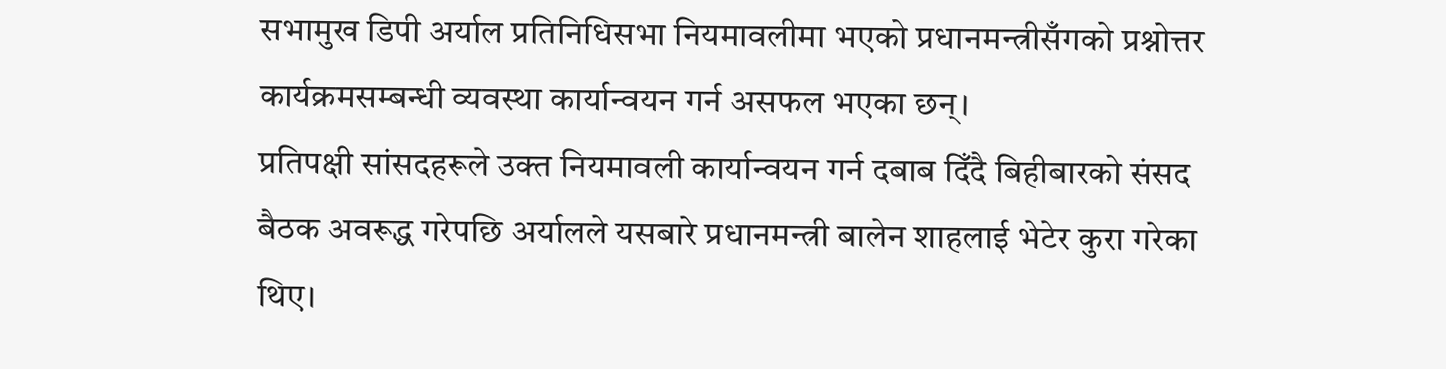सभामुख डिपी अर्याल प्रतिनिधिसभा नियमावलीमा भएको प्रधानमन्त्रीसँगको प्रश्नोत्तर कार्यक्रमसम्बन्धी व्यवस्था कार्यान्वयन गर्न असफल भएका छन्।
प्रतिपक्षी सांसदहरूले उक्त नियमावली कार्यान्वयन गर्न दबाब दिँदै बिहीबारको संसद बैठक अवरूद्ध गरेपछि अर्यालले यसबारे प्रधानमन्त्री बालेन शाहलाई भेटेर कुरा गरेका थिए।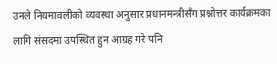उनले नियमावलीको व्यवस्था अनुसार प्रधानमन्त्रीसँग प्रश्नोत्तर कार्यक्रमका लागि संसदमा उपस्थित हुन आग्रह गरे पनि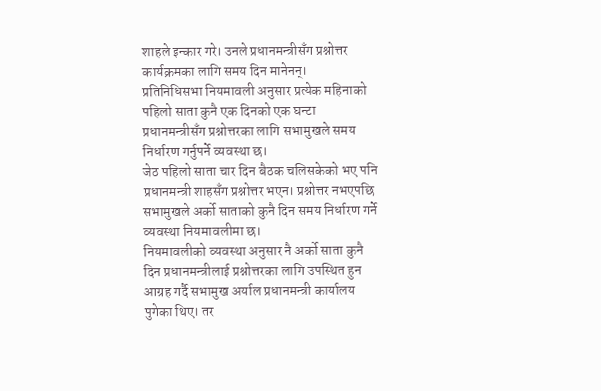शाहले इन्कार गरे। उनले प्रधानमन्त्रीसँग प्रश्नोत्तर कार्यक्रमका लागि समय दिन मानेनन्।
प्रतिनिधिसभा नियमावली अनुसार प्रत्येक महिनाको पहिलो साता कुनै एक दिनको एक घन्टा प्रधानमन्त्रीसँग प्रश्नोत्तरका लागि सभामुखले समय निर्धारण गर्नुपर्ने व्यवस्था छ।
जेठ पहिलो साता चार दिन बैठक चलिसकेको भए पनि प्रधानमन्त्री शाहसँग प्रश्नोत्तर भएन। प्रश्नोत्तर नभएपछि सभामुखले अर्को साताको कुनै दिन समय निर्धारण गर्ने व्यवस्था नियमावलीमा छ।
नियमावलीको व्यवस्था अनुसार नै अर्को साता कुनै दिन प्रधानमन्त्रीलाई प्रश्नोत्तरका लागि उपस्थित हुन आग्रह गर्दै सभामुख अर्याल प्रधानमन्त्री कार्यालय पुगेका थिए। तर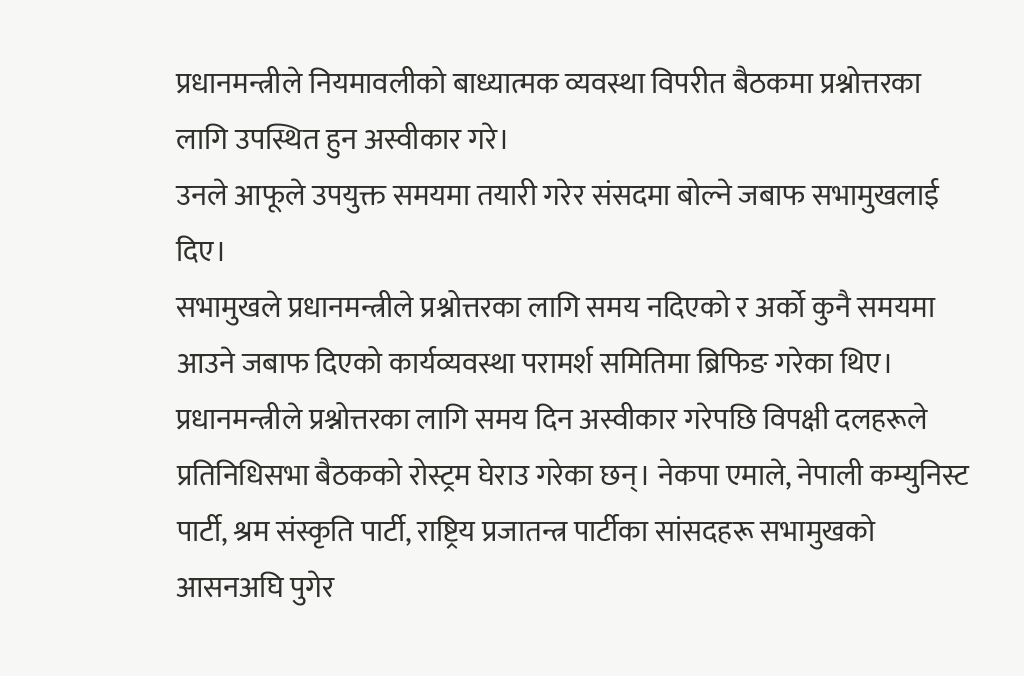प्रधानमन्त्रीले नियमावलीको बाध्यात्मक व्यवस्था विपरीत बैठकमा प्रश्नोत्तरका लागि उपस्थित हुन अस्वीकार गरे।
उनले आफूले उपयुक्त समयमा तयारी गरेर संसदमा बोल्ने जबाफ सभामुखलाई दिए।
सभामुखले प्रधानमन्त्रीले प्रश्नोत्तरका लागि समय नदिएको र अर्को कुनै समयमा आउने जबाफ दिएको कार्यव्यवस्था परामर्श समितिमा ब्रिफिङ गरेका थिए।
प्रधानमन्त्रीले प्रश्नोत्तरका लागि समय दिन अस्वीकार गरेपछि विपक्षी दलहरूले प्रतिनिधिसभा बैठकको रोस्ट्रम घेराउ गरेका छन्। नेकपा एमाले, नेपाली कम्युनिस्ट पार्टी, श्रम संस्कृति पार्टी, राष्ट्रिय प्रजातन्त्र पार्टीका सांसदहरू सभामुखको आसनअघि पुगेर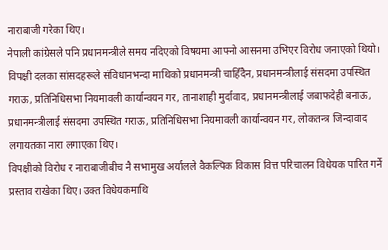नाराबाजी गरेका थिए।
नेपाली कांग्रेसले पनि प्रधानमन्त्रीले समय नदिएको विषयमा आफ्नो आसनमा उभिएर विरोध जनाएको थियो।
विपक्षी दलका सांसदहरूले संविधानभन्दा माथिको प्रधानमन्त्री चाहिँदैन, प्रधानमन्त्रीलाई संसदमा उपस्थित गराऊ, प्रतिनिधिसभा नियमावली कार्यान्वयन गर, तानाशाही मुर्दावाद, प्रधानमन्त्रीलाई जबाफदेही बनाऊ, प्रधानमन्त्रीलाई संसदमा उपस्थित गराऊ, प्रतिनिधिसभा नियमावली कार्यान्वयन गर, लोकतन्त्र जिन्दावाद लगायतका नारा लगाएका थिए।
विपक्षीको विरोध र नाराबाजीबीच नै सभामुख अर्यालले वैकल्पिक विकास वित्त परिचालन विधेयक पारित गर्ने प्रस्ताव राखेका थिए। उक्त विधेयकमाथि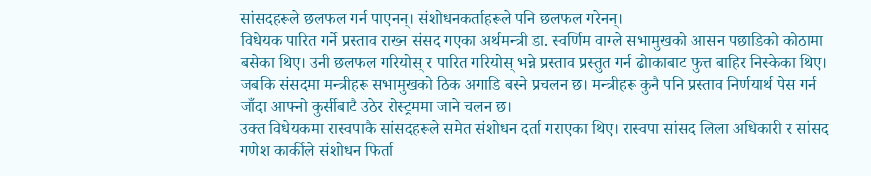सांसदहरूले छलफल गर्न पाएनन्। संशोधनकर्ताहरूले पनि छलफल गरेनन्।
विधेयक पारित गर्ने प्रस्ताव राख्न संसद गएका अर्थमन्त्री डा. स्वर्णिम वाग्ले सभामुखको आसन पछाडिको कोठामा बसेका थिए। उनी छलफल गरियोस् र पारित गरियोस् भन्ने प्रस्ताव प्रस्तुत गर्न ढोाकाबाट फुत्त बाहिर निस्केका थिए। जबकि संसदमा मन्त्रीहरू सभामुखको ठिक अगाडि बस्ने प्रचलन छ। मन्त्रीहरू कुनै पनि प्रस्ताव निर्णयार्थ पेस गर्न जाँदा आफ्नो कुर्सीबाटै उठेर रोस्ट्रममा जाने चलन छ।
उक्त विधेयकमा रास्वपाकै सांसदहरूले समेत संशोधन दर्ता गराएका थिए। रास्वपा सांसद लिला अधिकारी र सांसद गणेश कार्कीले संशोधन फिर्ता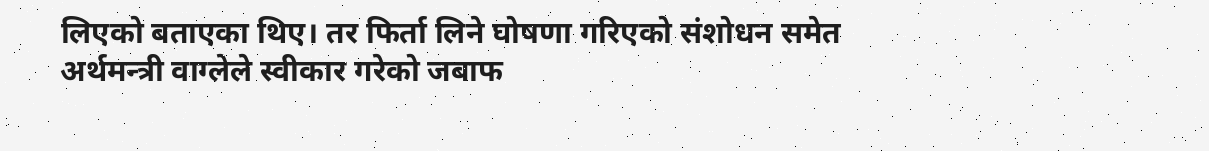लिएको बताएका थिए। तर फिर्ता लिने घोषणा गरिएको संशोधन समेत अर्थमन्त्री वाग्लेले स्वीकार गरेको जबाफ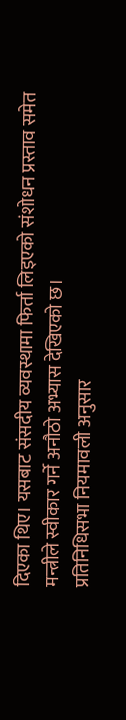दिएका थिए। यसबाट संसदीय व्यवस्थामा फिर्ता लिइएको संशोधन प्रस्ताव समेत मन्त्रीले स्वीकार गर्ने अनौठो अभ्यास देखिएको छ।
प्रतिनिधिसभा नियमावली अनुसार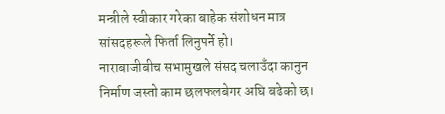मन्त्रीले स्वीकार गरेका बाहेक संशोधन मात्र सांसदहरूले फिर्ता लिनुपर्ने हो।
नाराबाजीबीच सभामुखले संसद चलाउँदा कानुन निर्माण जस्तो काम छलफलबेगर अघि बढेको छ।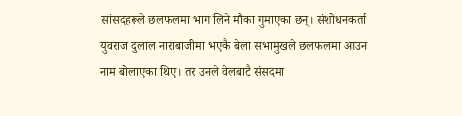सांसदहरूले छलफलमा भाग लिने मौका गुमाएका छन्। संशोधनकर्ता युवराज दुलाल नाराबाजीमा भएकै बेला सभामुखले छलफलमा आउन नाम बोलाएका थिए। तर उनले वेलबाटै संसदमा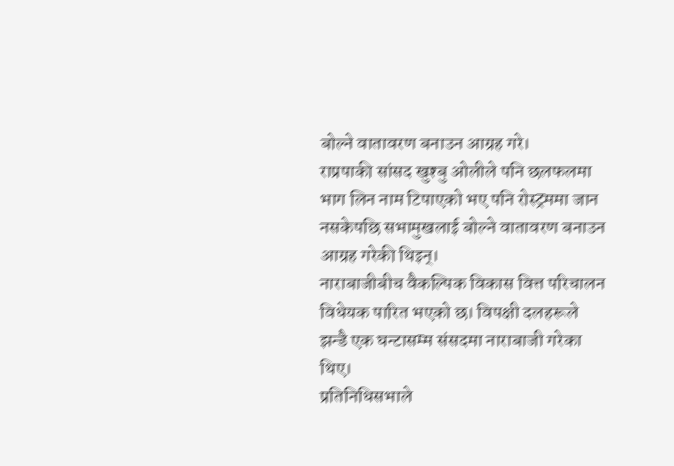बोल्ने वातावरण बनाउन आग्रह गरे।
राप्रपाकी सांसद खुश्बु ओलीले पनि छलफलमा भाग लिन नाम टिपाएको भए पनि रोस्ट्रममा जान नसकेपछि सभामुखलाई बोल्ने वातावरण बनाउन आग्रह गरेकी थिइन्।
नाराबाजीबीच वैकल्पिक विकास वित्त परिचालन विधेयक पारित भएको छ। विपक्षी दलहरूले झन्डै एक घन्टासम्म संसदमा नाराबाजी गरेका थिए।
प्रतिनिधिसभाले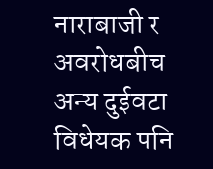नाराबाजी र अवरोधबीच अन्य दुईवटा विधेयक पनि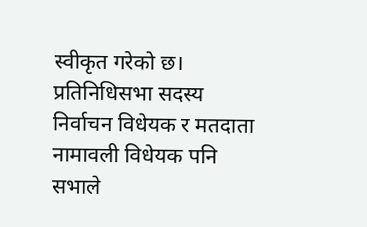स्वीकृत गरेको छ। प्रतिनिधिसभा सदस्य निर्वाचन विधेयक र मतदाता नामावली विधेयक पनि सभाले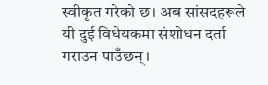स्वीकृत गरेको छ। अब सांसदहरूले यी दुई विधेयकमा संशोधन दर्ता गराउन पाउँछन्।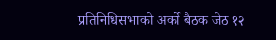प्रतिनिधिसभाको अर्को बैठक जेठ १२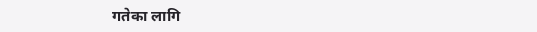गतेका लागि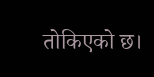तोकिएको छ।